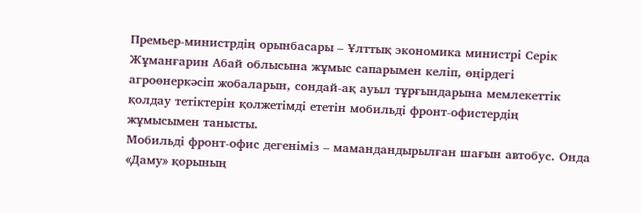Премьер-министрдің орынбасары – Ұлттық экономика министрі Серік Жұманғарин Абай облысына жұмыс сапарымен келіп, өңірдегі агроөнеркәсіп жобаларын, сондай-ақ ауыл тұрғындарына мемлекеттік қолдау тетіктерін қолжетімді ететін мобильді фронт-офистердің жұмысымен танысты.
Мобильді фронт-офис дегеніміз – мамандандырылған шағын автобус. Онда «Даму» қорының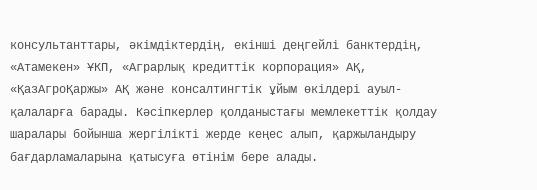консультанттары, әкімдіктердің, екінші деңгейлі банктердің, «Атамекен» ҰКП, «Аграрлық кредиттік корпорация» АҚ, «ҚазАгроҚаржы» АҚ және консалтингтік ұйым өкілдері ауыл-қалаларға барады. Кәсіпкерлер қолданыстағы мемлекеттік қолдау шаралары бойынша жергілікті жерде кеңес алып, қаржыландыру бағдарламаларына қатысуға өтінім бере алады.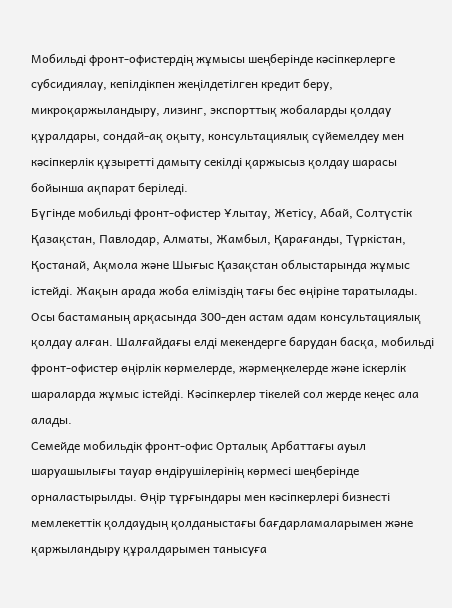Мобильді фронт-офистердің жұмысы шеңберінде кәсіпкерлерге субсидиялау, кепілдікпен жеңілдетілген кредит беру, микроқаржыландыру, лизинг, экспорттық жобаларды қолдау құралдары, сондай-ақ оқыту, консультациялық сүйемелдеу мен кәсіпкерлік құзыретті дамыту секілді қаржысыз қолдау шарасы бойынша ақпарат беріледі.
Бүгінде мобильді фронт-офистер Ұлытау, Жетісу, Абай, Солтүстік Қазақстан, Павлодар, Алматы, Жамбыл, Қарағанды, Түркістан, Қостанай, Ақмола және Шығыс Қазақстан облыстарында жұмыс істейді. Жақын арада жоба еліміздің тағы бес өңіріне таратылады. Осы бастаманың арқасында 300-ден астам адам консультациялық қолдау алған. Шалғайдағы елді мекендерге барудан басқа, мобильді фронт-офистер өңірлік көрмелерде, жәрмеңкелерде және іскерлік шараларда жұмыс істейді. Кәсіпкерлер тікелей сол жерде кеңес ала алады.
Семейде мобильдік фронт-офис Орталық Арбаттағы ауыл шаруашылығы тауар өндірушілерінің көрмесі шеңберінде орналастырылды. Өңір тұрғындары мен кәсіпкерлері бизнесті мемлекеттік қолдаудың қолданыстағы бағдарламаларымен және қаржыландыру құралдарымен танысуға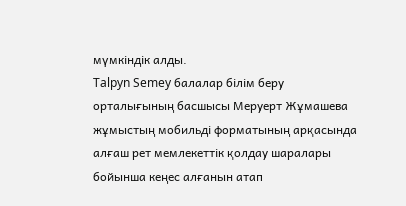мүмкіндік алды.
Talpyn Semey балалар білім беру орталығының басшысы Меруерт Жұмашева жұмыстың мобильді форматының арқасында алғаш рет мемлекеттік қолдау шаралары бойынша кеңес алғанын атап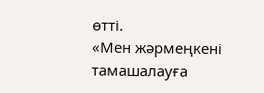өтті.
«Мен жәрмеңкені тамашалауға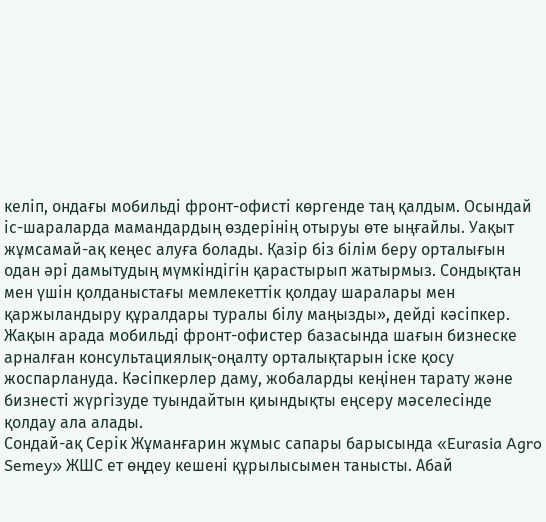келіп, ондағы мобильді фронт-офисті көргенде таң қалдым. Осындай іс-шараларда мамандардың өздерінің отыруы өте ыңғайлы. Уақыт жұмсамай-ақ кеңес алуға болады. Қазір біз білім беру орталығын одан әрі дамытудың мүмкіндігін қарастырып жатырмыз. Сондықтан мен үшін қолданыстағы мемлекеттік қолдау шаралары мен қаржыландыру құралдары туралы білу маңызды», дейді кәсіпкер.
Жақын арада мобильді фронт-офистер базасында шағын бизнеске арналған консультациялық-оңалту орталықтарын іске қосу жоспарлануда. Кәсіпкерлер даму, жобаларды кеңінен тарату және бизнесті жүргізуде туындайтын қиындықты еңсеру мәселесінде қолдау ала алады.
Сондай-ақ Серік Жұманғарин жұмыс сапары барысында «Eurasia Agro Semey» ЖШС ет өңдеу кешені құрылысымен танысты. Абай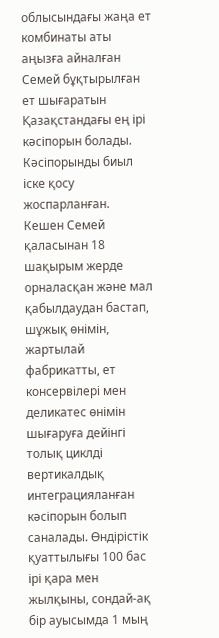облысындағы жаңа ет комбинаты аты аңызға айналған Семей бұқтырылған ет шығаратын Қазақстандағы ең ірі кәсіпорын болады. Кәсіпорынды биыл іске қосу жоспарланған.
Кешен Семей қаласынан 18 шақырым жерде орналасқан және мал қабылдаудан бастап, шұжық өнімін, жартылай фабрикатты, ет консервілері мен деликатес өнімін шығаруға дейінгі толық циклді вертикалдық интеграцияланған кәсіпорын болып саналады. Өндірістік қуаттылығы 100 бас ірі қара мен жылқыны, сондай-ақ бір ауысымда 1 мың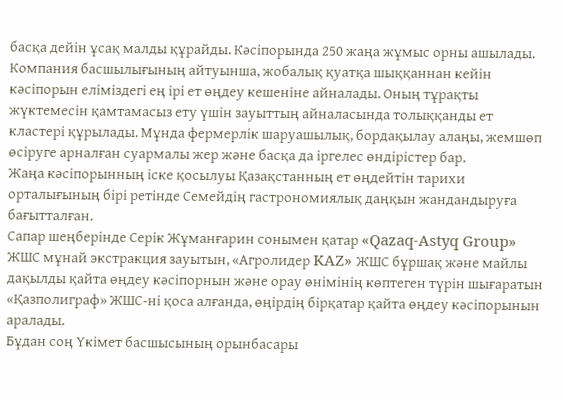басқа дейін ұсақ малды құрайды. Кәсіпорында 250 жаңа жұмыс орны ашылады.
Компания басшылығының айтуынша, жобалық қуатқа шыққаннан кейін кәсіпорын еліміздегі ең ірі ет өңдеу кешеніне айналады. Оның тұрақты жүктемесін қамтамасыз ету үшін зауыттың айналасында толыққанды ет кластері құрылады. Мұнда фермерлік шаруашылық, бордақылау алаңы, жемшөп өсіруге арналған суармалы жер және басқа да іргелес өндірістер бар.
Жаңа кәсіпорынның іске қосылуы Қазақстанның ет өңдейтін тарихи орталығының бірі ретінде Семейдің гастрономиялық даңқын жандандыруға бағытталған.
Сапар шеңберінде Серік Жұманғарин сонымен қатар «Qazaq-Astyq Group» ЖШС мұнай экстракция зауытын, «Агролидер KAZ» ЖШС бұршақ және майлы дақылды қайта өңдеу кәсіпорнын және орау өнімінің көптеген түрін шығаратын «Қазполиграф» ЖШС-ні қоса алғанда, өңірдің бірқатар қайта өңдеу кәсіпорынын аралады.
Бұдан соң Үкімет басшысының орынбасары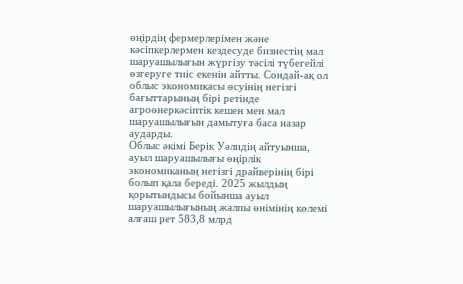өңірдің фермерлерімен және кәсіпкерлермен кездесуде бизнестің мал шаруашылығын жүргізу тәсілі түбегейлі өзгеруге тиіс екенін айтты. Сондай-ақ ол облыс экономикасы өсуінің негізгі бағыттарының бірі ретінде агроөнеркәсіптік кешен мен мал шаруашылығын дамытуға баса назар аударды.
Облыс әкімі Берік Уәлидің айтуынша, ауыл шаруашылығы өңірлік экономиканың негізгі драйверінің бірі болып қала береді. 2025 жылдың қорытындысы бойынша ауыл шаруашылығының жалпы өнімінің көлемі алғаш рет 583,8 млрд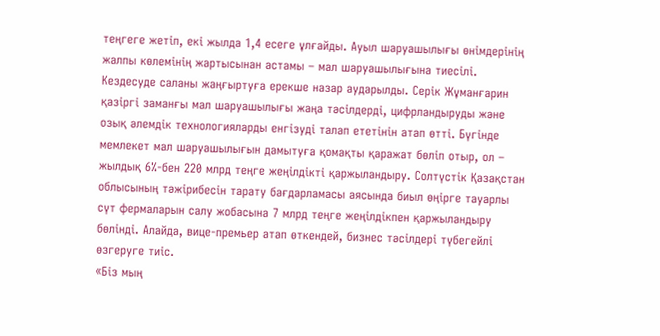теңгеге жетіп, екі жылда 1,4 есеге ұлғайды. Ауыл шаруашылығы өнімдерінің жалпы көлемінің жартысынан астамы – мал шаруашылығына тиесілі.
Кездесуде саланы жаңғыртуға ерекше назар аударылды. Серік Жұманғарин қазіргі заманғы мал шаруашылығы жаңа тәсілдерді, цифрландыруды және озық әлемдік технологияларды енгізуді талап ететінін атап өтті. Бүгінде мемлекет мал шаруашылығын дамытуға қомақты қаражат бөліп отыр, ол – жылдық 6%-бен 220 млрд теңге жеңілдікті қаржыландыру. Солтүстік Қазақстан облысының тәжірибесін тарату бағдарламасы аясында биыл өңірге тауарлы сүт фермаларын салу жобасына 7 млрд теңге жеңілдікпен қаржыландыру бөлінді. Алайда, вице-премьер атап өткендей, бизнес тәсілдері түбегейлі өзгеруге тиіс.
«Біз мың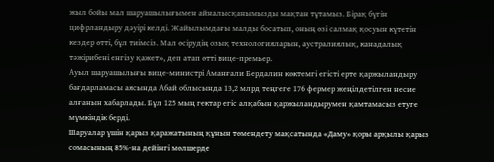жыл бойы мал шаруашылығымен айналысқанымызды мақтан тұтамыз. Бірақ бүгін цифрландыру дәуірі келді. Жайылымдағы малды босатып, оның өзі салмақ қосуын күтетін кездер өтті, бұл тиімсіз. Мал өсірудің озық технологияларын, аустралиялық, канадалық тәжірибені енгізу қажет», деп атап өтті вице-премьер.
Ауыл шаруашылығы вице-министрі Аманғали Бердалин көктемгі егісті ерте қаржыландыру бағдарламасы аясында Абай облысында 13,2 млрд теңгеге 176 фермер жеңілдетілген несие алғанын хабарлады. Бұл 125 мың гектар егіс алқабын қаржыландырумен қамтамасыз етуге мүмкіндік берді.
Шаруалар үшін қарыз қаражатының құнын төмендету мақсатында «Даму» қоры арқылы қарыз сомасының 85%-на дейінгі мөлшерде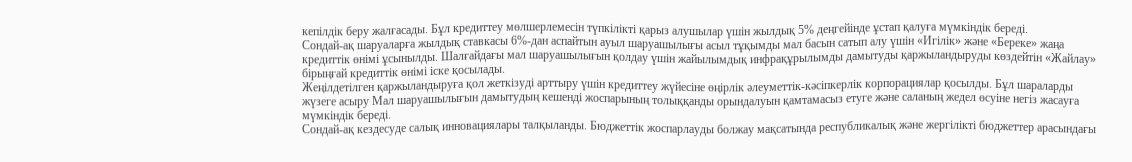кепілдік беру жалғасады. Бұл кредиттеу мөлшерлемесін түпкілікті қарыз алушылар үшін жылдық 5% деңгейінде ұстап қалуға мүмкіндік береді.
Сондай-ақ шаруаларға жылдық ставкасы 6%-дан аспайтын ауыл шаруашылығы асыл тұқымды мал басын сатып алу үшін «Игілік» және «Береке» жаңа кредиттік өнімі ұсынылды. Шалғайдағы мал шаруашылығын қолдау үшін жайылымдық инфрақұрылымды дамытуды қаржыландыруды көздейтін «Жайлау» бірыңғай кредиттік өнімі іске қосылады.
Жеңілдетілген қаржыландыруға қол жеткізуді арттыру үшін кредиттеу жүйесіне өңірлік әлеуметтік-кәсіпкерлік корпорациялар қосылды. Бұл шараларды жүзеге асыру Мал шаруашылығын дамытудың кешенді жоспарының толыққанды орындалуын қамтамасыз етуге және саланың жедел өсуіне негіз жасауға мүмкіндік береді.
Сондай-ақ кездесуде салық инновациялары талқыланды. Бюджеттік жоспарлауды болжау мақсатында республикалық және жергілікті бюджеттер арасындағы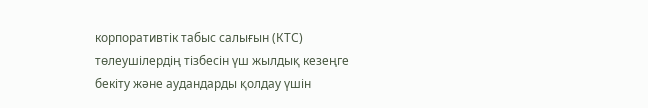корпоративтік табыс салығын (КТС) төлеушілердің тізбесін үш жылдық кезеңге бекіту және аудандарды қолдау үшін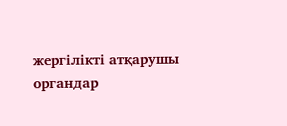жергілікті атқарушы органдар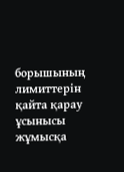борышының лимиттерін қайта қарау ұсынысы жұмысқа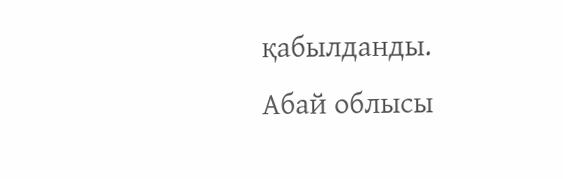қабылданды.
Абай облысы